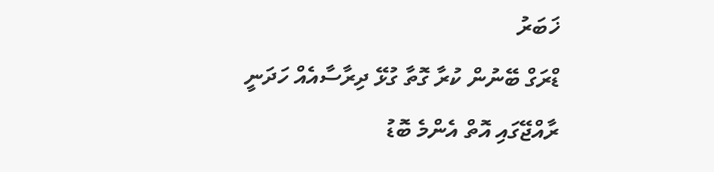ޚަބަރު
ޑްރަގް ބޭނުން ކުރާ ގޮތާ ގުޅޭ ދިރާސާއެއް ހަދަނީ
ރާއްޖޭގައި އޮތް އެންމެ ބޮޑު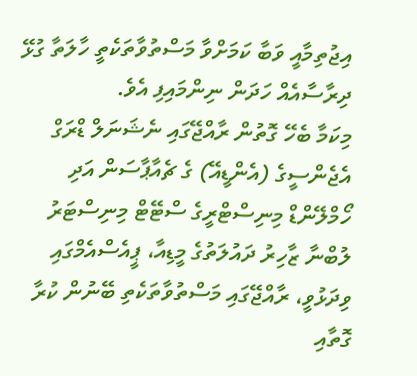އިޖުތިމާއީ ވަބާ ކަމަށްވާ މަސްތުވާތަކެތީ ހާލަތާ ގުޅޭ ދިރާސާއެއް ހަދަން ނިންމައިފި އެވެ.
މިކަމާ ބެހޭ ގޮތުން ރާއްޖޭގައި ނެޝަނަލް ޑްރަގް އެޖެންސީގެ (އެންޑީއޭ) ގެ ޗެއާޕާސަން އަދި ހޯމްލޭންޑް މިނިސްޓްރީގެ ސްޓޭޓް މިނިސްޓަރު ލުބްނާ ޒާހިރު ދައުލަތުގެ މީޑިއާ، ޕީއެސްއެމްގައި ވިދަޅުވީ، ރާއްޖޭގައި މަސްތުވާތަކެތި ބޭނުން ކުރާ ގޮތާއި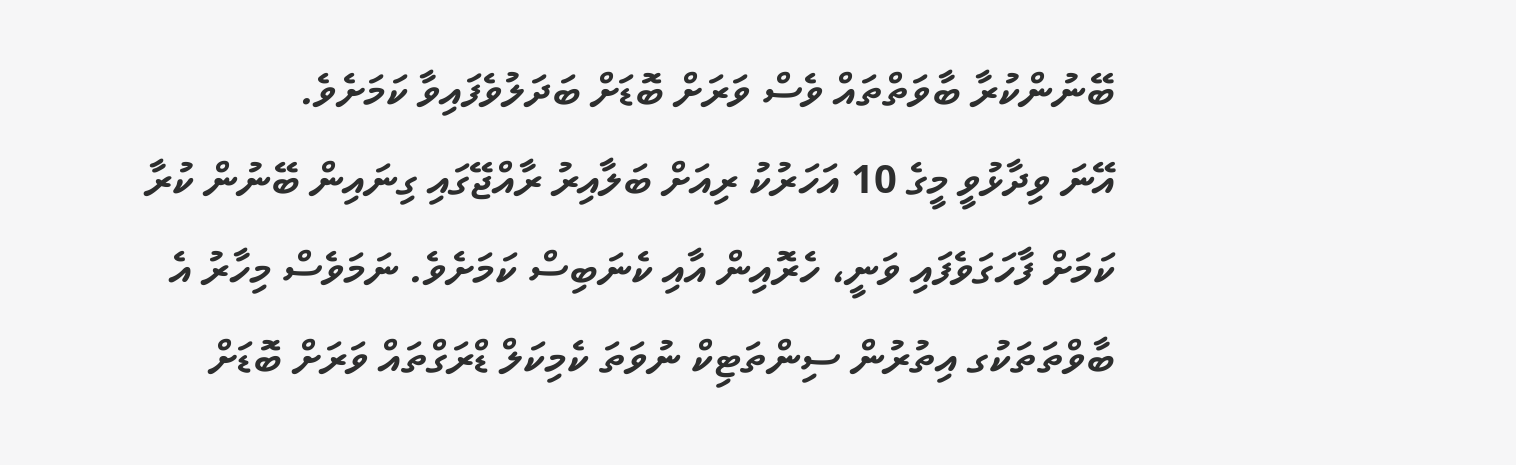ބޭނުންކުރާ ބާވަތްތައް ވެސް ވަރަށް ބޮޑަށް ބަދަލުވެފައިވާ ކަމަށެވެ.
އޭނަ ވިދާޅުވީ މީގެ 10 އަހަރުކު ރިއަށް ބަލާއިރު ރާއްޖޭގައި ގިނައިން ބޭނުން ކުރާ ކަމަށް ފާހަގަވެފައި ވަނީ، ހެރޮއިން އާއި ކެނަބިސް ކަމަށެވެ. ނަމަވެސް މިހާރު އެ ބާވްތަތަކުގ އިތުރުން ސިންތަޓިކް ނުވަތަ ކެމިކަލް ޑްރަގްތައް ވަރަށް ބޮޑަށް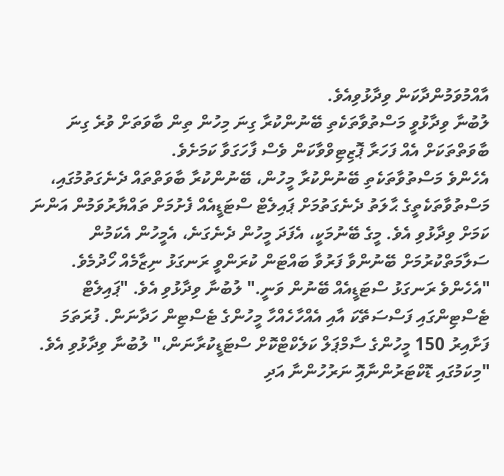އާއްމުވަމުންދާކަން ވިދާޅުވިއެވެ.
ލުބުނާ ވިދާޅުވީ މަސްތުވާތަކެތި ބޭނުންކުރާ ގިނަ މިހުން ތިން ބާވަތަށް ވުރެ ގިނަ ބާވަތްތަކަށް އެއް ފަހަރާ ޕޮޒިޓިވްވާކަން ވެސް ފާހަގަވާ ކަމަށެވެ.
އެހެންވެ މަސްތުވާތަކެތި ބޭނުންކުރާ މީހުން، ބޭނުންކުރާ ބާވަތްތައް ދެނެގަތުމުގައި، މަސްތުވާތަކެތީގެ ޙާލަތު ދެނެގަތުމަށް ޕައިލެޓް ސްޓަޑީއެއް ފެށުމަށް ތައްޔާރުވަމުން އަންނަ ކަމަށް ވިދާޅުވި އެވެ. މީގެ ބޭނުމަކީ، އެފަދަ މީހުން ދެނެގަނެ، އެމީހުން އެކަމުން ސަލާމަތްކުރުމަށް ބޭނުންވާ ފަރުވާ ބައްޓަން ކުރަންވީ ރަނގަޅު ނިޒާމެއް ހޯދުމެވެ.
"އެހެންވެ ރަނގަޅު ސްޓަޑީއެއް ބޭނުން ވަނީ." ލުބުނާ ވިދާޅުވި އެވެ. "ޕައިލެޓް ޓެސްޓިންގައި ފަސްސަތޭކަ އާއި އެއްހާހެއްހާ މީހުންގެ ޓެސްޓިން ހަދާނަން. ފުރަތަމަ ފަށާއިރު 150 މީހުންގެ ސާމްޕަލް ކަލެކްޓްކޮށް ސްޓަޑީކުރާނަން،" ލުބުނާ ވިދާޅުވި އެވެ. "މިކަމުގައި ޑޮކްޓަރުންނާއޮި ނަރުހުންނާ އަދި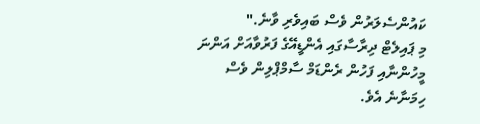ކައުންސެލަރުން ވެސް ބައިވެރި ވާނެ."
މި ޕައިލެޓް ދިރާސާގައި އެންޑީއޭގެ ފަރުވާއަށް އަންނަ މީހުންނާއި ފަހުން ރެންޑަމް ސާމްޕްލިން ވެސް ހިމަނާނެ އެވެ.